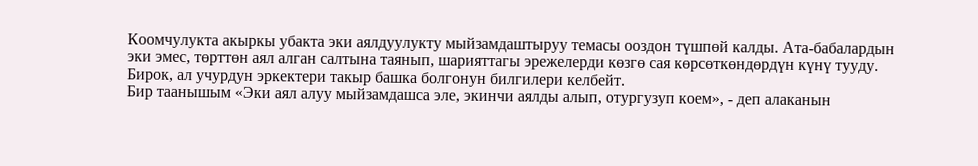Коомчулукта акыркы убакта эки аялдуулукту мыйзамдаштыруу темасы ооздон түшпөй калды. Ата-бабалардын эки эмес, төрттөн аял алган салтына таянып, шарияттагы эрежелерди көзгө сая көрсөткөндөрдүн күнү тууду. Бирок, ал учурдун эркектери такыр башка болгонун билгилери келбейт.
Бир таанышым «Эки аял алуу мыйзамдашса эле, экинчи аялды алып, отургузуп коем», - деп алаканын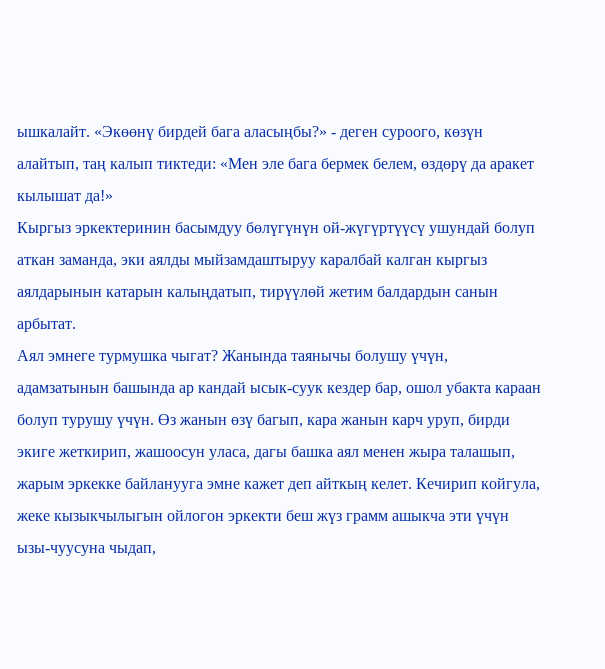ышкалайт. «Экөөнү бирдей бага аласыңбы?» - деген суроого, көзүн алайтып, таң калып тиктеди: «Мен эле бага бермек белем, өздөрү да аракет кылышат да!»
Кыргыз эркектеринин басымдуу бөлүгүнүн ой-жүгүртүүсү ушундай болуп аткан заманда, эки аялды мыйзамдаштыруу каралбай калган кыргыз аялдарынын катарын калыңдатып, тирүүлөй жетим балдардын санын арбытат.
Аял эмнеге турмушка чыгат? Жанында таянычы болушу үчүн, адамзатынын башында ар кандай ысык-суук кездер бар, ошол убакта караан болуп турушу үчүн. Өз жанын өзү багып, кара жанын карч уруп, бирди экиге жеткирип, жашоосун уласа, дагы башка аял менен жыра талашып, жарым эркекке байланууга эмне кажет деп айткың келет. Кечирип койгула, жеке кызыкчылыгын ойлогон эркекти беш жүз грамм ашыкча эти үчүн ызы-чуусуна чыдап,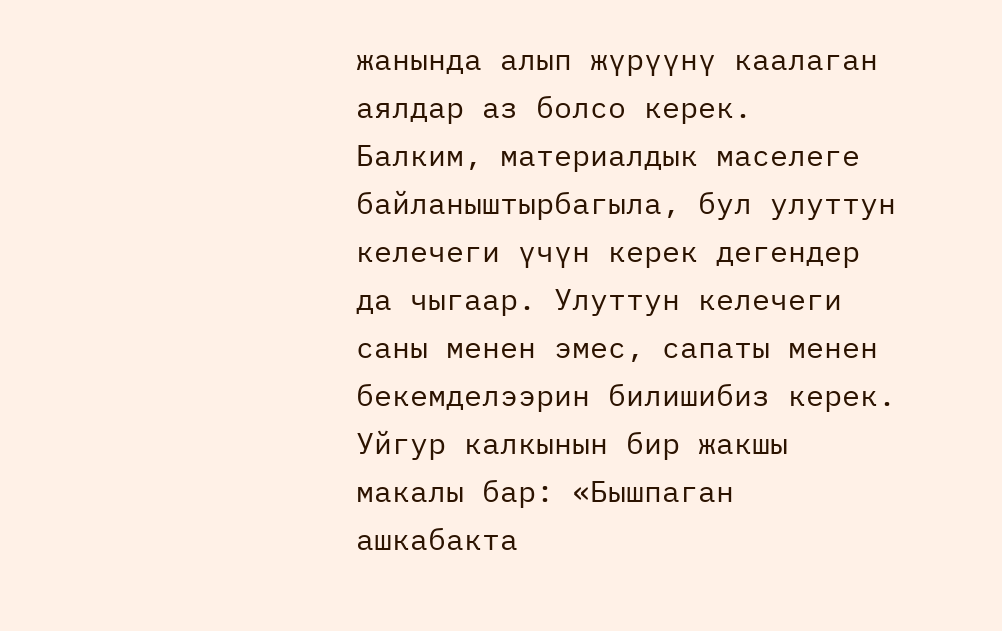жанында алып жүрүүнү каалаган аялдар аз болсо керек.
Балким, материалдык маселеге байланыштырбагыла, бул улуттун келечеги үчүн керек дегендер да чыгаар. Улуттун келечеги саны менен эмес, сапаты менен бекемделээрин билишибиз керек. Уйгур калкынын бир жакшы макалы бар: «Бышпаган ашкабакта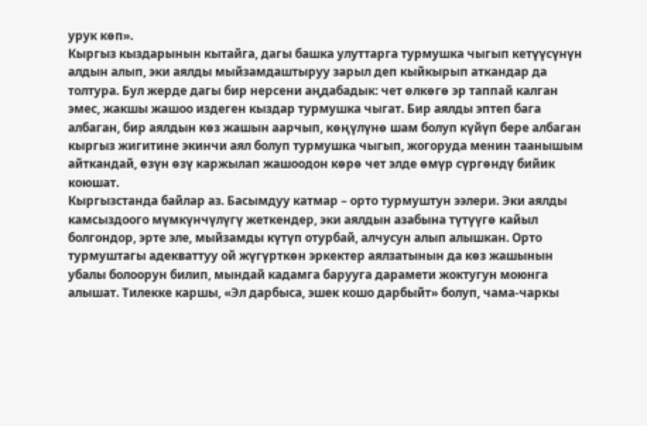урук көп».
Кыргыз кыздарынын кытайга, дагы башка улуттарга турмушка чыгып кетүүсүнүн алдын алып, эки аялды мыйзамдаштыруу зарыл деп кыйкырып аткандар да толтура. Бул жерде дагы бир нерсени аңдабадык: чет өлкөгө эр таппай калган эмес, жакшы жашоо издеген кыздар турмушка чыгат. Бир аялды эптеп бага албаган, бир аялдын көз жашын аарчып, көңүлүнө шам болуп күйүп бере албаган кыргыз жигитине экинчи аял болуп турмушка чыгып, жогоруда менин таанышым айткандай, өзүн өзү каржылап жашоодон көрө чет элде өмүр сүргөндү бийик коюшат.
Кыргызстанда байлар аз. Басымдуу катмар – орто турмуштун ээлери. Эки аялды камсыздоого мүмкүнчүлүгү жеткендер, эки аялдын азабына түтүүгө кайыл болгондор, эрте эле, мыйзамды күтүп отурбай, алчусун алып алышкан. Орто турмуштагы адекваттуу ой жүгүрткөн эркектер аялзатынын да көз жашынын убалы болоорун билип, мындай кадамга барууга дарамети жоктугун моюнга алышат. Тилекке каршы, «Эл дарбыса, эшек кошо дарбыйт» болуп, чама-чаркы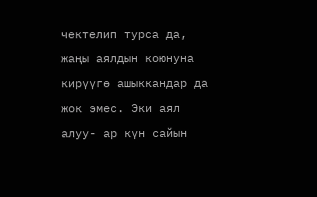чектелип турса да, жаңы аялдын коюнуна кирүүгө ашыккандар да жок эмес. Эки аял алуу- ар күн сайын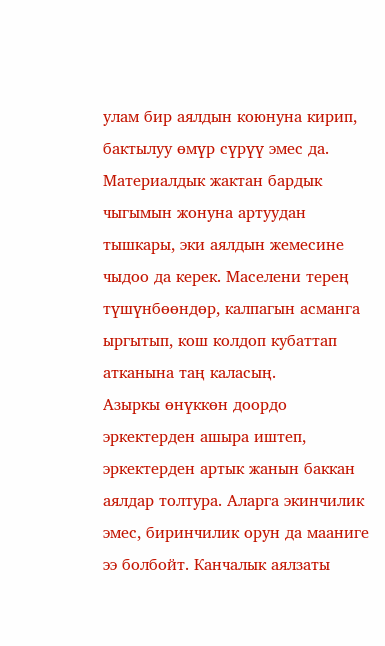улам бир аялдын коюнуна кирип, бактылуу өмүр сүрүү эмес да. Материалдык жактан бардык чыгымын жонуна артуудан тышкары, эки аялдын жемесине чыдоо да керек. Маселени терең түшүнбөөндөр, калпагын асманга ыргытып, кош колдоп кубаттап атканына таң каласың.
Азыркы өнүккөн доордо эркектерден ашыра иштеп, эркектерден артык жанын баккан аялдар толтура. Аларга экинчилик эмес, биринчилик орун да мааниге ээ болбойт. Канчалык аялзаты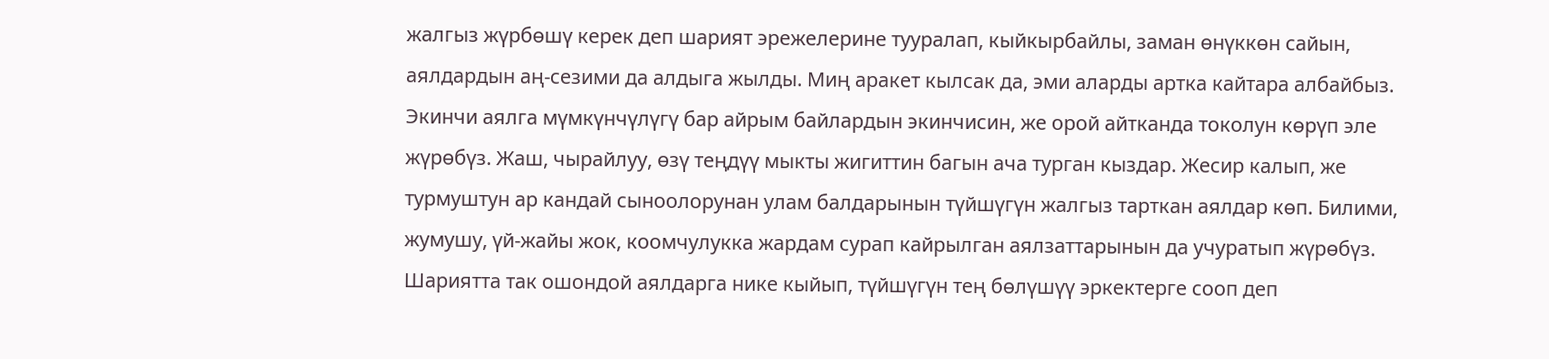жалгыз жүрбөшү керек деп шарият эрежелерине тууралап, кыйкырбайлы, заман өнүккөн сайын, аялдардын аң-сезими да алдыга жылды. Миң аракет кылсак да, эми аларды артка кайтара албайбыз.
Экинчи аялга мүмкүнчүлүгү бар айрым байлардын экинчисин, же орой айтканда токолун көрүп эле жүрөбүз. Жаш, чырайлуу, өзү теңдүү мыкты жигиттин багын ача турган кыздар. Жесир калып, же турмуштун ар кандай сыноолорунан улам балдарынын түйшүгүн жалгыз тарткан аялдар көп. Билими, жумушу, үй-жайы жок, коомчулукка жардам сурап кайрылган аялзаттарынын да учуратып жүрөбүз. Шариятта так ошондой аялдарга нике кыйып, түйшүгүн тең бөлүшүү эркектерге сооп деп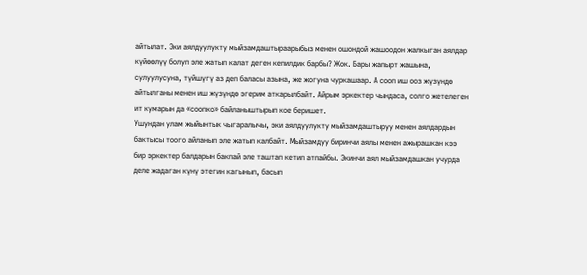айтылат. Эки аялдуулукту мыйзамдаштыраарыбыз менен ошондой жашоодон жалкыган аялдар күйөөлүү болуп эле жатып калат деген кепилдик барбы? Жок. Бары жапырт жашына, сулуулусуна, түйшүгү аз деп баласы азына, же жогуна чуркашаар. А сооп иш ооз жүзүндө айтылганы менен иш жүзүндө эгерим аткарылбайт. Айрым эркектер чындаса, солго жетелеген ит кумарын да «соопко» байланыштырып кое беришет.
Ушундан улам жыйынтык чыгаралычы, эки аялдуулукту мыйзамдаштыруу менен аялдардын бактысы тоого айланып эле жатып калбайт. Мыйзамдуу биринчи аялы менен ажырашкан кээ бир эркектер балдарын бакпай эле таштап кетип атпайбы. Экинчи аял мыйзамдашкан учурда деле жадаган күнү этегин кагынып, басып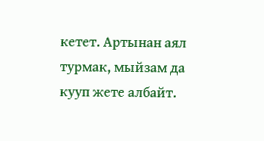кетет. Артынан аял турмак, мыйзам да кууп жете албайт.